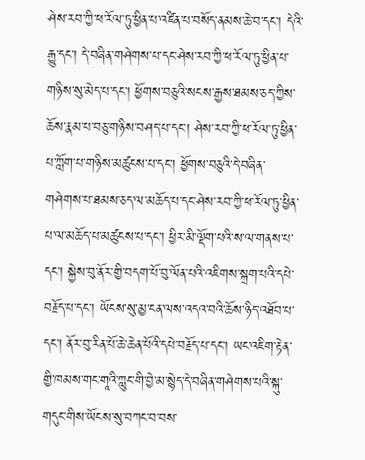ཤེས་རབ་ཀྱི་ཕ་རོལ་ཏུ་ཕྱིན་པ་འཛིན་པ་བསོད་ནམས་ཆེ་བ་དང་། དེའི་རྒྱུ་དང་། དེ་བཞིན་གཤེགས་པ་དང་ཤེས་རབ་ཀྱི་ཕ་རོལ་ཏུ་ཕྱིན་པ་གཉིས་སུ་མེད་པ་དང་། ཕྱོགས་བཅུའི་སངས་རྒྱས་ཐམས་ཅད་ཀྱིས་ཆོས་རྣམ་པ་བཅུ་གཉིས་བཤད་པ་དང་། ཤེས་རབ་ཀྱི་ཕ་རོལ་ཏུ་ཕྱིན་པ་ཀློག་པ་གཉིས་མཚུངས་པ་དང་། ཕྱོགས་བཅུའི་དེ་བཞིན་གཤེགས་པ་ཐམས་ཅད་ལ་མཆོད་པ་དང་ཤེས་རབ་ཀྱི་ཕ་རོལ་ཏུ་ཕྱིན་པ་ལ་མཆོད་པ་མཚུངས་པ་དང་། ཕྱིར་མི་ལྡོག་པའི་ས་ལ་གནས་པ་དང་། སྐྱེས་བུ་ནོར་གྱི་བདག་པོ་བུ་ལོན་པའི་འཇིགས་སྐྲག་པའི་དཔེ་བརྗོད་པ་དང་། ཡོངས་སུ་མྱ་ངན་ལས་འདའ་བའི་ཆོས་ཉིད་འཐོབ་པ་དང་། ནོར་བུ་རིན་པོ་ཆེ་ཆེན་པོའི་དཔེ་བརྗོད་པ་དང་། ཡང་འཇིག་རྟེན་གྱི་ཁམས་གང་གཱའི་ཀླུང་གི་བྱེ་མ་སྙེད་དེ་བཞིན་གཤེགས་པའི་སྐུ་གདུང་གིས་ཡོངས་སུ་བཀང་བ་བས་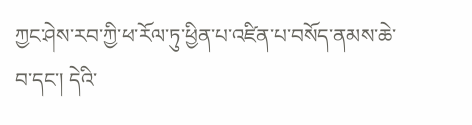ཀྱང་ཤེས་རབ་ཀྱི་ཕ་རོལ་ཏུ་ཕྱིན་པ་འཛིན་པ་བསོད་ནམས་ཆེ་བ་དང་། དེའི་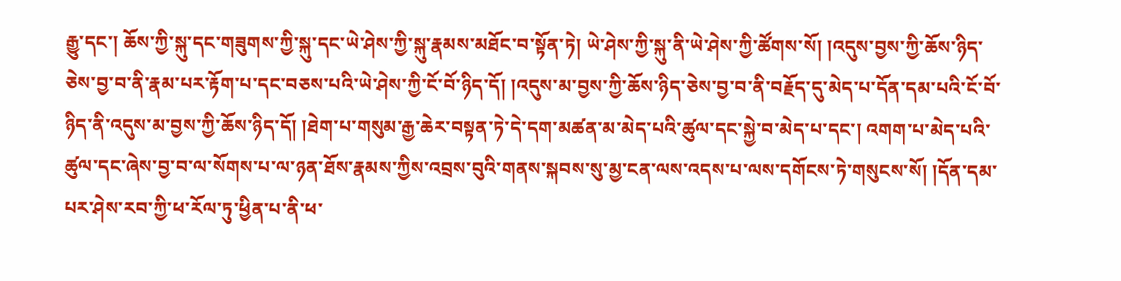རྒྱུ་དང་། ཆོས་ཀྱི་སྐུ་དང་གཟུགས་ཀྱི་སྐུ་དང་ཡེ་ཤེས་ཀྱི་སྐུ་རྣམས་མཐོང་བ་སྟོན་ཏེ། ཡེ་ཤེས་ཀྱི་སྐུ་ནི་ཡེ་ཤེས་ཀྱི་ཚོགས་སོ། །འདུས་བྱས་ཀྱི་ཆོས་ཉིད་ཅེས་བྱ་བ་ནི་རྣམ་པར་རྟོག་པ་དང་བཅས་པའི་ཡེ་ཤེས་ཀྱི་ངོ་བོ་ཉིད་དོ། །འདུས་མ་བྱས་ཀྱི་ཆོས་ཉིད་ཅེས་བྱ་བ་ནི་བརྗོད་དུ་མེད་པ་དོན་དམ་པའི་ངོ་བོ་ཉིད་ནི་འདུས་མ་བྱས་ཀྱི་ཆོས་ཉིད་དོ། །ཐེག་པ་གསུམ་རྒྱ་ཆེར་བསྟན་ཏེ་དེ་དག་མཚན་མ་མེད་པའི་ཚུལ་དང་སྐྱེ་བ་མེད་པ་དང་། འགག་པ་མེད་པའི་ཚུལ་དང་ཞེས་བྱ་བ་ལ་སོགས་པ་ལ་ཉན་ཐོས་རྣམས་ཀྱིས་འབྲས་བུའི་གནས་སྐབས་སུ་མྱ་ངན་ལས་འདས་པ་ལས་དགོངས་ཏེ་གསུངས་སོ། །དོན་དམ་པར་ཤེས་རབ་ཀྱི་ཕ་རོལ་ཏུ་ཕྱིན་པ་ནི་ཕ་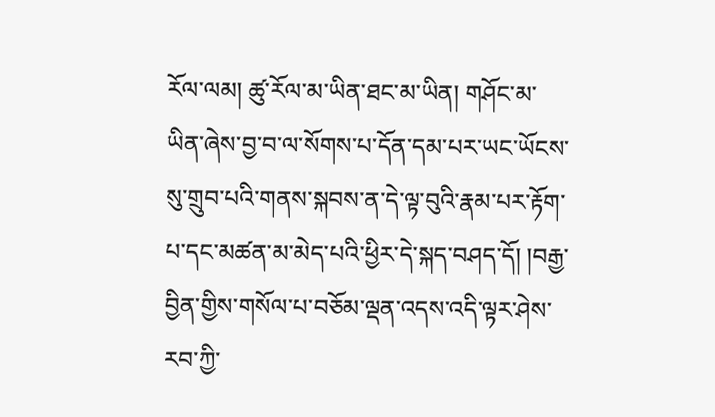རོལ་ལམ། ཚུ་རོལ་མ་ཡིན་ཐང་མ་ཡིན། གཤོང་མ་ཡིན་ཞེས་བྱ་བ་ལ་སོགས་པ་དོན་དམ་པར་ཡང་ཡོངས་སུ་གྲུབ་པའི་གནས་སྐབས་ན་དེ་ལྟ་བུའི་རྣམ་པར་རྟོག་པ་དང་མཚན་མ་མེད་པའི་ཕྱིར་དེ་སྐད་བཤད་དོ། །བརྒྱ་བྱིན་གྱིས་གསོལ་པ་བཅོམ་ལྡན་འདས་འདི་ལྟར་ཤེས་རབ་ཀྱི་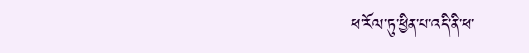ཕ་རོལ་ཏུ་ཕྱིན་པ་འདི་ནི་ཕ་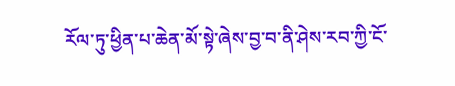རོལ་ཏུ་ཕྱིན་པ་ཆེན་མོ་སྟེ་ཞེས་བྱ་བ་ནི་ཤེས་རབ་ཀྱི་ངོ་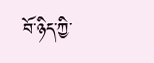བོ་ཉིད་ཀྱི་